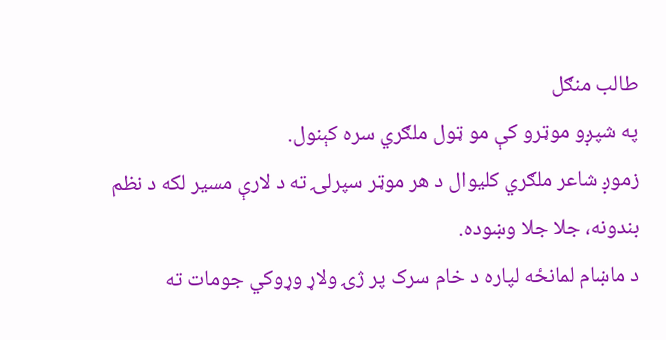طالب منګل
په شپږو موټرو کې مو ټول ملګري سره کېنول.
زموږ شاعر ملګري کلیوال د هر موټر سپرلۍ ته د لارې مسیر لکه د نظم بندونه، جلا جلا وښوده.
د ماښام لمانځه لپاره د خام سرک پر ژۍ ولاړ وړوکي جومات ته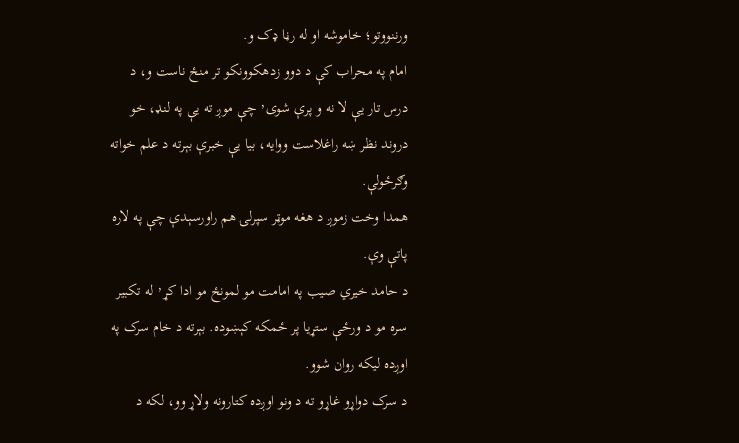ورننووتو؛ خاموشه او له رڼا ډک و.
امام په محراب کې د دوو زدهکوونکو تر منځ ناست و، د درس تار یې لا نه و پرې شوی٬ چې موږ ته یې په لنډ، خو دروند نظر ښه راغلاست ووایه، بیا یې خبرې بېرته د علم خواته وګرځولې.
همدا وخت زموږ د هغه موټر سپرلۍ هم راورسېدې چې په لاره پاتې وې.
د حامد خیري صیب په امامت مو لمونځ مو ادا کړ٬ له تکبیر سره مو د ورځې ستړیا پر ځمکه کېښوده. بېرته د خام سرک په اوږده لیکه روان شوو.
د سرک دواړو غاړو ته د ونو اوږده کتارونه ولاړ وو، لکه د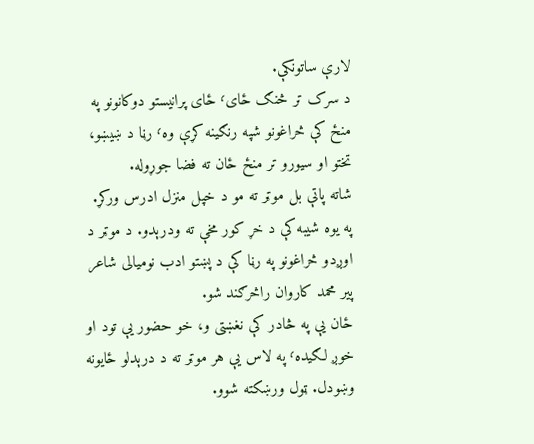لارې ساتونکې.
د سرک تر څنګ ځای٬ ځای پرانیستو دوکانونو په منځ کې څراغونو شپه رنګینه کړې وه٬ رڼا د ښیښو، تختو او سیورو تر منځ ځان ته فضا جوړوله.
شاته پاتې بل موټر ته مو د خپل منزل ادرس ورکړ.
په یوه شیبه کې د خړ کور مخې ته ودرېدو. د موټر د اوږدو څراغونو په رڼا کې د پښتو ادب نومیالی شاعر پیر محمد کاروان راڅرګند شو.
ځان یې په څادر کې نغښتی و، خو حضور یې تود او خوږ لګیده٬ په لاس یې هر موټر ته د درېدلو ځایونه وښودل. ټول ورښکته شوو.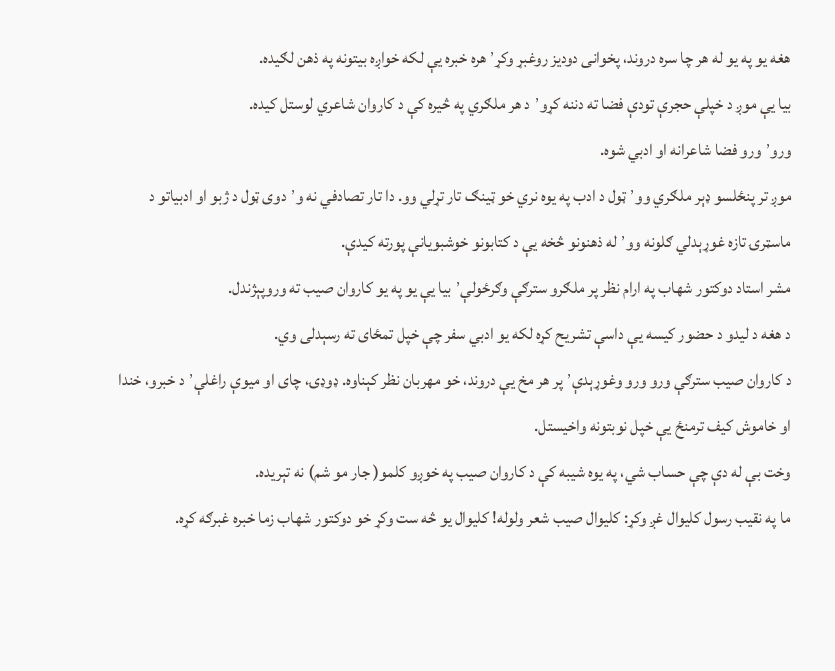هغه یو په یو له هر چا سره دروند، پخوانی دودیز روغبړ وکړ٬ هره خبره یې لکه خواږه بیتونه په ذهن لګیده.
بیا یې موږ د خپلې حجرې تودې فضا ته دننه کړو٬ د هر ملګري په څیره کې د کاروان شاعري لوستل کیده.
ورو٬ ورو فضا شاعرانه او ادبي شوه.
موږ تر پنځلسو ډېر ملګري وو٬ ټول د ادب په یوه نري خو ټینګ تار تړلي وو. دا تار تصادفي نه و٬ دوی ټول د ژبو او ادبیاتو د ماسټرۍ تازه غوړېدلي ګلونه وو٬ له ذهنونو څخه یې د کتابونو خوشبویانې پورته کیدې.
مشر استاد دوکتور شهاب په ارام نظر پر ملګرو سترګې وګرځولې٬ بیا یې یو په یو کاروان صیب ته وروپېژندل.
د هغه د لیدو د حضور کیسه یې داسې تشریح کړه لکه یو ادبي سفر چې خپل تمځای ته رسېدلی وي.
د کاروان صیب سترګې ورو ورو وغوړېدې٬ پر هر مخ یې دروند، خو مهربان نظر کېناوه. ډوډۍ، چای او میوې راغلې٬ د خبرو، خندا او خاموش کیف ترمنځ یې خپل نوبتونه واخیستل.
وخت بې له دې چې حساب شي، په یوه شیبه کې د کاروان صیب په خوږو کلمو( جار مو شم) نه تېریده.
ما په نقیب رسول کلیوال غږ وکړ: کلیوال صیب شعر ولوله! کلیوال یو څه ست وکړ خو دوکتور شهاب زما خبره غبرګه کړه.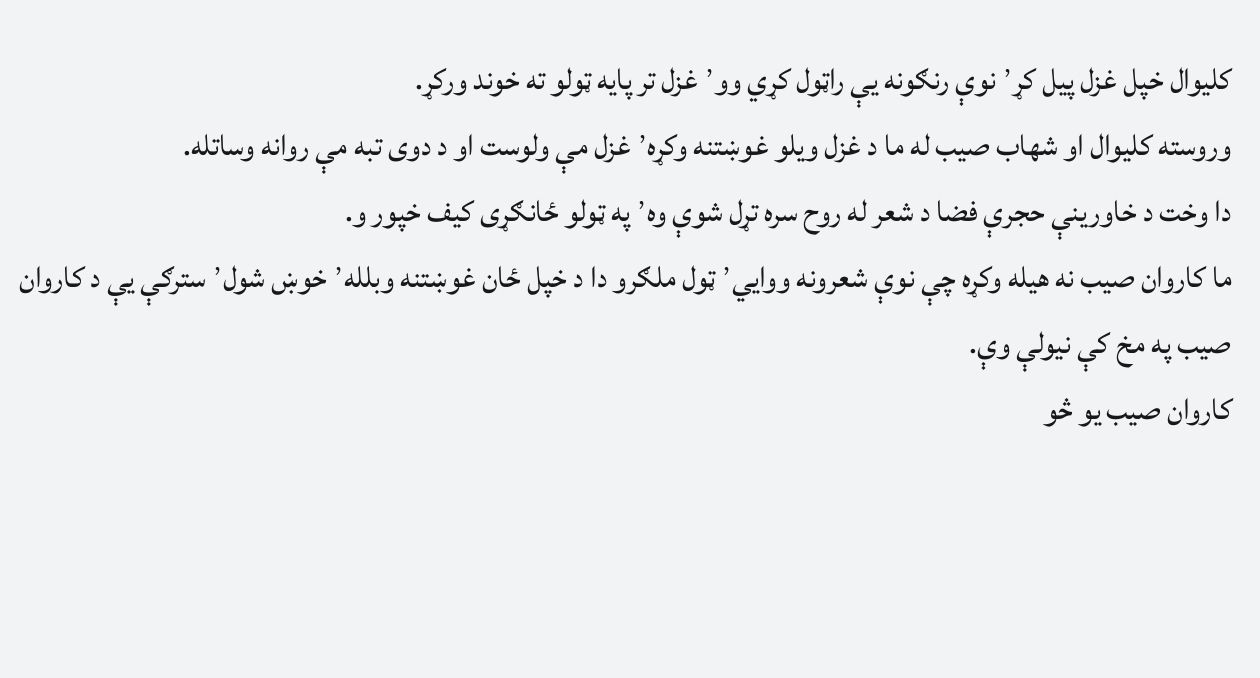کلیوال خپل غزل پیل کړ٬ نوې رنګونه یې راټول کړي وو٬ غزل تر پایه ټولو ته خوند ورکړ.
وروسته کلیوال او شهاب صیب له ما د غزل ویلو غوښتنه وکړه٬ غزل مې ولوست او د دوی تبه مې روانه وساتله.
دا وخت د خاورینې حجرې فضا د شعر له روح سره تړل شوې وه٬ په ټولو ځانګړی کیف خپور و.
ما کاروان صیب نه هیله وکړه چې نوې شعرونه ووایي٬ ټول ملګرو دا د خپل ځان غوښتنه وبلله٬ خوښ شول٬ سترګې یې د کاروان صیب په مخ کې نیولې وې.
کاروان صیب یو څو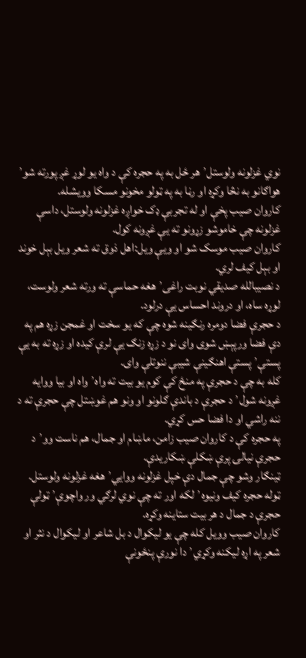نوي غزلونه ولوستل٬ هر ځل به په حجره کې د واه یو لوړ غږ پورته شو٬ هواګانو به نڅا وکړه او رڼا به په ټولو مخونو مسکا وویشله.
کاروان صیب پخې او له تجربې ډک خواږه غزلونه ولوستل، داسې غزلونه چې خاموشو زړونو ته یې غږونه کول.
کاروان صیب موسک شو او ویې ویل:اهل ذوق ته شعر ویل بېل خوند او بېل کیف لري.
د نصیبالله صدیقي نوبت راغی٬ هغه حماسې ته ورته شعر ولوست، لوړه ساه، او دروند احساس یې درلود.
د حجرې فضا دومره رنګینه شوه چې که یو سخت او غمجن زړه هم په دې فضا ورپېښ شوی وای نو د زړه زنګ یې لرې کیده او زړه ته به یې پستې٬ پستې اهنګینې شیبې ننوتلې وای.
کله به چې د حجرې په منځ کې کوم یو بیت ته واه٬ واه او بیا ووایه غږونه شول٬ د حجرې د باندې ګلونو او ونو هم غوښتل چې حجرې ته د ننه راشي او دا فضا حس کړي.
په حجره کې د کاروان صیب زامن، ماښام او جمال، هم ناست وو٬ د حجرې نیالۍ پرې ښکلې ښکاریدې.
ټینګار وشو چې جمال دې خپل غزلونه ووایي٬ هغه غزلونه ولوستل. ټوله حجره کیف ونیوه٬ لکه اور ته چې نوي لرګي ور واچوې٬ ټولې حجرې د جمال د هر بیت ستاینه وکړه.
کاروان صیب وویل کله چې یو لیکوال د بل شاعر او لیکوال د نثر او شعر په اړه لیکنه وکړي٬ دا نورې پنځونې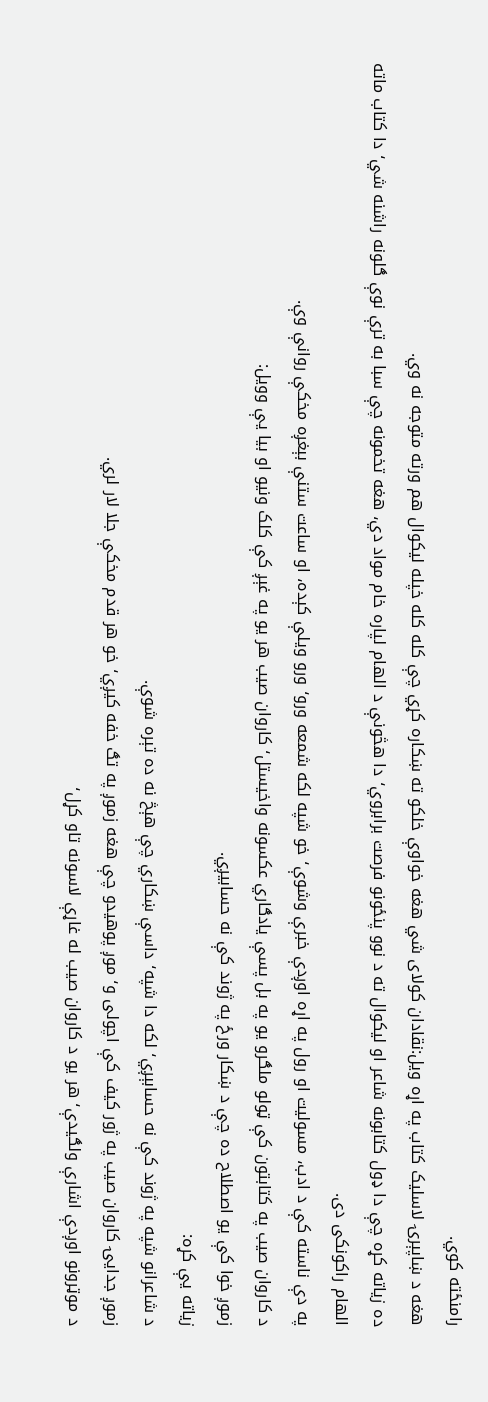رامنځته کوي.
هغه د ښاپېرۍ لاسلیک کتاب په اړه ویل:نقادان کولای شي هغه خواوې خلکو ته ښکاره کړي چې کله کله خپله لیکوال هم ورته متوجه نه وي.
ده زیاته کړه چې دا ډول کتابونه شاعر او لیکوال ته د نوو پنځونو فرصت برابروي٬ دا هڅونې د الهام لپاره خام مواد دي، هغه تخمونه چې سبا به ترې نوې ګلونه راشنه شي٬ دا کتاب ماته الهام راکونکی دی.
په دې ناسته کې د ادب، مسولیت او رول په اړه اوږدې خبرې وشوې٬ خو شپه لکه شمعه ورو٬ ورو ویلې کېده، او ساعت ستنې بېغږه مخکې روانې وې.
د کاروان صیب په کتابتون کې ټولو ملګرو یو په بل پسې یادګاري عکسونه واخیستل٬ کاروان صیب هر یو په غېږ کې کلک ونیو او بیا یې وویل:
زموږ خوا کې یو اصطلاح ده چې د ښکار ورځ په ژوند کې نه حسابیږي.
زیاته یې کړه:
د شاعرانو شپه په ژوند کې نه حسابېږي٬ لکه دا شپه٬ داسې ښکاري چې هېڅ نه ده تېره شوې.
زموږ جدایۍ کاروان صیب په ژور کیف کې اچولی و٬ موږ پوهیدو چې هغه زموږ په تګ خفه کیږي٬ خو هر قدم مخکې جلا لار لري.
د موټرونو اوږدې اشارې ولګیدې٬ هر یو د کاروان صیب له غاړې لاسونه تاو کړل٬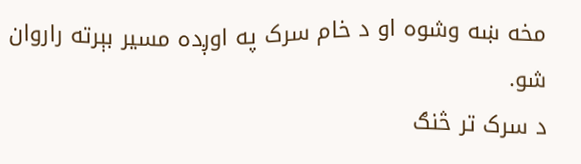مخه ښه وشوه او د خام سرک په اوږده مسیر بېرته راروان شو.
د سرک تر څنګ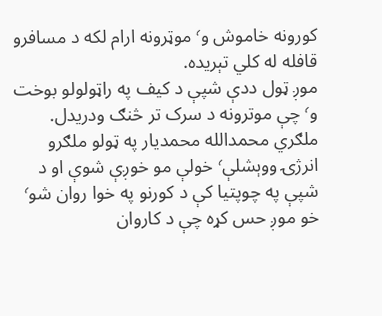کورونه خاموش و٬ موټرونه ارام لکه د مسافرو قافله له کلي تېریده.
موږ ټول ددې شپې د کیف په راټولولو بوخت و٬ چې موترونه د سرک تر څنګ ودریدل.
ملګري محمدالله محمدیار په ټولو ملګرو انرژۍ ووېشلې٬ خولې مو خوږې شوې او د شپې په چوپتیا کې د کورنو په خوا روان شو٬
خو موږ حس کړه چې د کاروان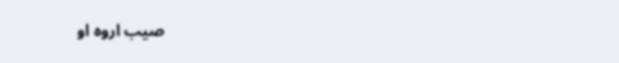صیب اروه او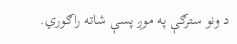د ونو سترګې په موږ پسې شاته راګوري.